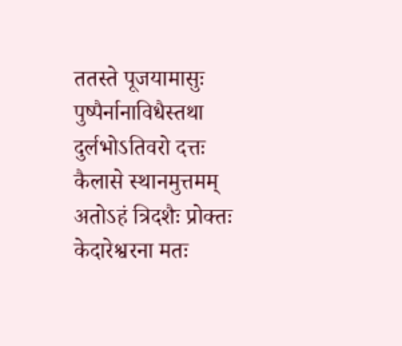ततस्ते पूजयामासुः पुष्पैर्नानाविधैस्तथा
दुर्लभोऽतिवरो दत्तः कैलासे स्थानमुत्तमम्
अतोऽहं त्रिदशैः प्रोक्तः केदारेश्वरना मतः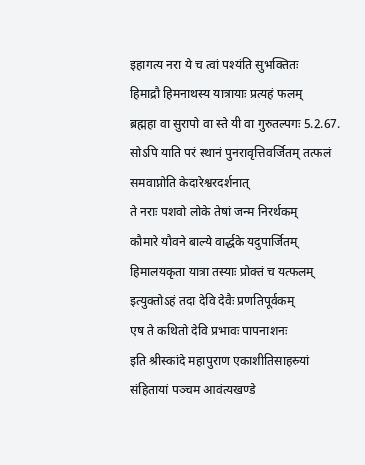इहागत्य नरा ये च त्वां पश्यंति सुभक्तितः
हिमाद्रौ हिमनाथस्य यात्रायाः प्रत्यहं फलम्
ब्रह्महा वा सुरापो वा स्ते यी वा गुरुतल्पगः 5.2.67.
सोऽपि याति परं स्थानं पुनरावृत्तिवर्जितम् तत्फलं समवाप्नोति केदारेश्वरदर्शनात्
ते नराः पशवो लोके तेषां जन्म निरर्थकम्
कौमारे यौवने बाल्ये वार्द्धके यदुपार्जितम्
हिमालयकृता यात्रा तस्याः प्रोक्तं च यत्फलम्
इत्युक्तोऽहं तदा देवि देवैः प्रणतिपूर्वकम्
एष ते कथितो देवि प्रभावः पापनाशनः
इति श्रीस्कांदे महापुराण एकाशीतिसाहस्र्यां संहितायां पञ्चम आवंत्यखण्डे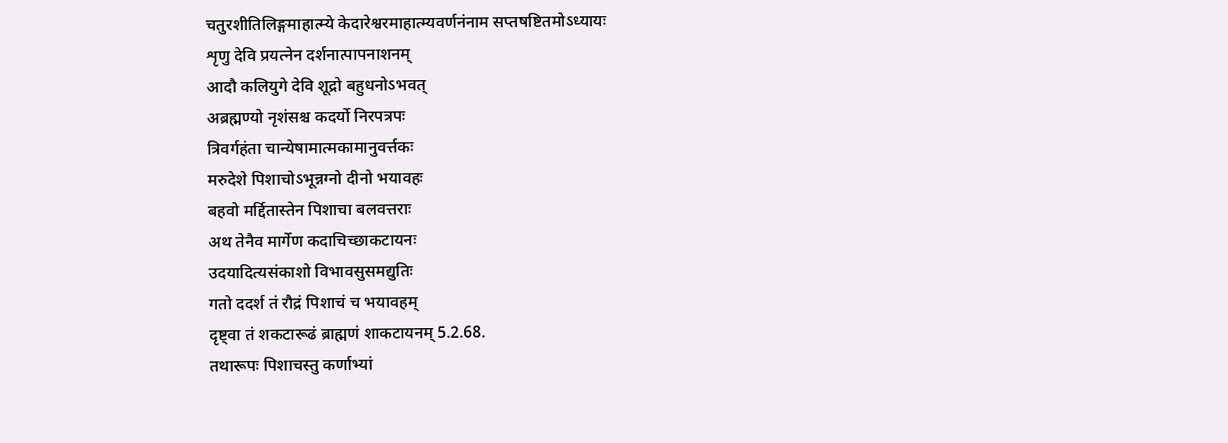चतुरशीतिलिङ्गमाहात्म्ये केदारेश्वरमाहात्म्यवर्णनंनाम सप्तषष्टितमोऽध्यायः
शृणु देवि प्रयत्नेन दर्शनात्पापनाशनम्
आदौ कलियुगे देवि शूद्रो बहुधनोऽभवत्
अब्रह्मण्यो नृशंसश्च कदर्यो निरपत्रपः
त्रिवर्गहंता चान्येषामात्मकामानुवर्त्तकः
मरुदेशे पिशाचोऽभून्नग्नो दीनो भयावहः
बहवो मर्द्दितास्तेन पिशाचा बलवत्तराः
अथ तेनैव मार्गेण कदाचिच्छाकटायनः
उदयादित्यसंकाशो विभावसुसमद्युतिः
गतो ददर्श तं रौद्रं पिशाचं च भयावहम्
दृष्ट्वा तं शकटारूढं ब्राह्मणं शाकटायनम् 5.2.68.
तथारूपः पिशाचस्तु कर्णाभ्यां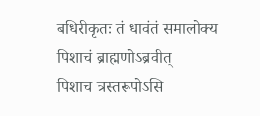बधिरीकृतः तं धावंतं समालोक्य पिशाचं ब्राह्मणोऽब्रवीत्
पिशाच त्रस्तरूपोऽसि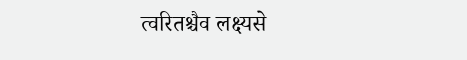त्वरितश्चैव लक्ष्यसे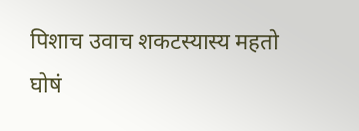पिशाच उवाच शकटस्यास्य महतो घोषं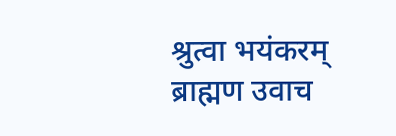श्रुत्वा भयंकरम्
ब्राह्मण उवाच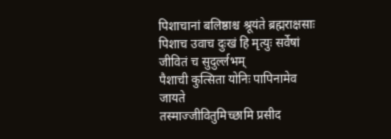पिशाचानां बलिष्ठाश्च श्रूयंते ब्रह्मराक्षसाः
पिशाच उवाच दुःखं हि मृत्युः सर्वेषां जीवितं च सुदुर्ल्लभम्
पैशाची कुत्सिता योनिः पापिनामेव जायते
तस्माज्जीवितुमिच्छामि प्रसीद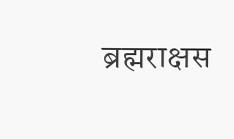ब्रह्मराक्षस